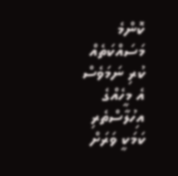ކޮންމެ މަސައްކަތެއް ކުރި ނަމަވެސް އެ މީހެއްގެ އިހުލާސްތެރި ކަމަކީ ވަރަށް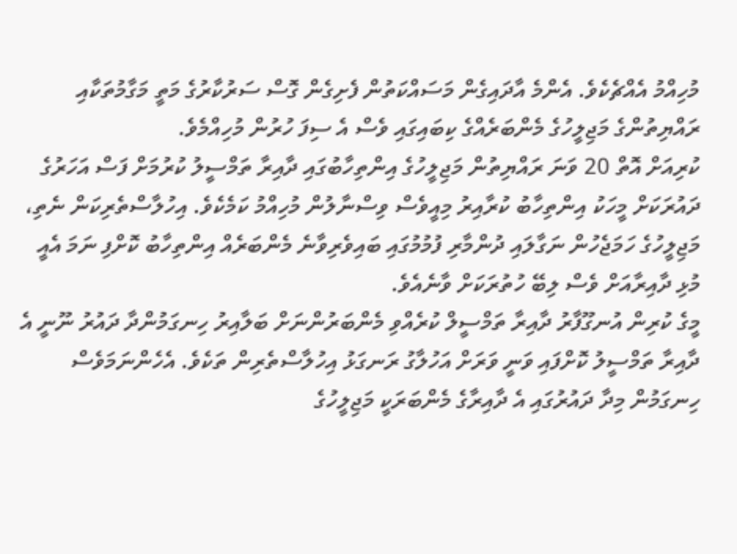މުހިއްމު އެއްޗެކެވެ. އެންމެ އާދައިގެން މަސައްކަތުން ފެށިގެން ގޮސް ސަރުކާރުގެ މަތީ މަގާމުތަކާއި ރައްޔިތުންގެ މަޖިލީހުގެ މެންބަރެއްގެ ކިބައިގައި ވެސް އެ ސިފަ ހުރުން މުހިއްމެވެ.
ކުރިއަށް އޮތް 20 ވަނަ ރައްޔިތުން މަޖިލީހުގެ އިންތިހާބުގައި ދާއިރާ ތަމްސީލު ކުރުމަށް ފަސް އަހަރުގެ ދައުރަކަށް މީހަކު އިންތިހާބު ކުރާއިރު މިއީވެސް ވިސްނާލުން މުހިއްމު ކަމެކެވެ. އިހުލާސްތެރިކަން ނެތި، މަޖިލީހުގެ ހަމަޖެހުން ނަގާލައި ދުންމާރި ފުމުމުގައި ބައިވެރިވާނެ މެންބަރެއް އިންތިހާބު ކޮށްފި ނަމަ އެއީ މުޅި ދާއިރާއަށް ވެސް ލިބޭ ހުތުރަކަށް ވާނެއެވެ.
މީގެ ކުރިން އުނގޫފާރު ދާއިރާ ތަމްސީލް ކުރެއްވި މެންބަރުންނަށް ބަލާއިރު ހިނގަމުންދާ ދައުރު ނޫނީ އެ ދާއިރާ ތަމްސީލު ކޮށްފައި ވަނީ ވަރަށް އަހުލާގު ރަނގަޅު އިހުލާސްތެރިން ތަކެވެ. އެހެންނަމަވެސް ހިނގަމުން މިދާ ދައުރުގައި އެ ދާއިރާގެ މެންބަރަކީ މަޖިލީހުގެ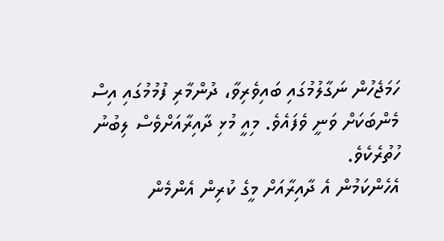ހަމަޖެހުން ނަގާލުމުގައި ބައިވެރިވާ، ދުންމާރި ފުމުމުގައި އިސް މެންބަކަށް ވަނީ ވެފައެވެ. މިއީ މުޅި ދާއިރާއަށްވެސް ލިބުނު ހުތުރެކެވެ.
އެހެންކަމުން އެ ދާއިރާއަށް މީގެ ކުރިން އެންމެން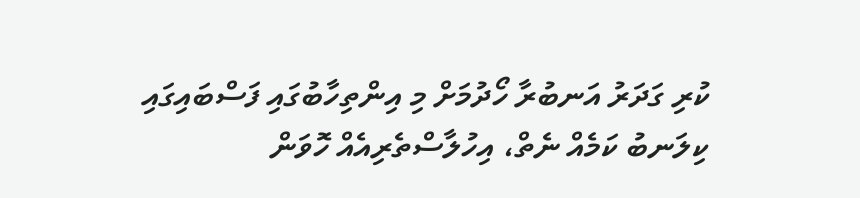ކުރި ގަދަރު އަނބުރާ ހޯދުމަށް މި އިންތިހާބުގައި ފަސްބައިގައި ކިލަނބު ކަމެއް ނެތް، އިހުލާސްތެރިއެއް ހޮވަން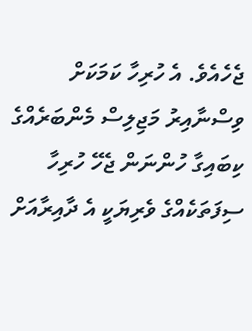ޖެހެއެވެ. އެ ހުރިހާ ކަމަކަށް ވިސްނާއިރު މަޖިލިސް މެންބަރެއްގެ ކިބައިގާ ހުންނަން ޖެހޭ ހުރިހާ ސިފަތަކެއްގެ ވެރިޔަކީ އެ ދާއިރާއަށް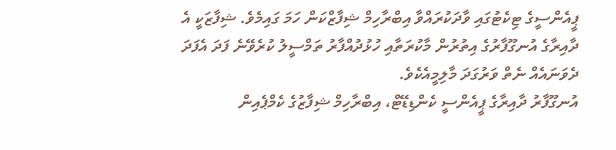ޕީއެންސީގެ ޓިކެޓުގައި ވާދަކުރައްވާ އިބްރާހިމް ޝިފާޒްކަން ހަމަ ގައިމެވެ. ޝިފާޒަކީ އެ ދާއިރާގެ އުނގޫފާރުގެ އިތުރުން މާކުރަތާއި ހުޅުދުއްފާރު ތަމްސީލު ކުރެވޭނެ ފަދަ އެފަދަ ދެވަނައެއް ނެތް ވަރުގަދަ މާލިމީއެކެވެ.
އުނގޫފާރު ދާއިރާގެ ޕީއެންސީ ކެންޑިޑޭޓް، އިބްރާހިމް ޝިފާޒުގެ ކެމްޕެއިން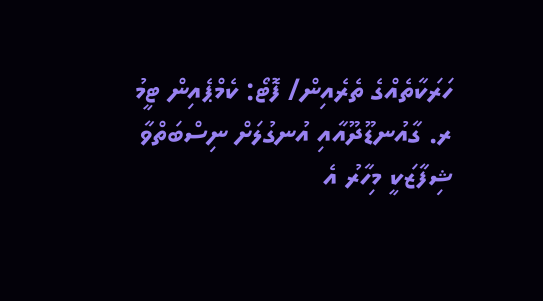ހަރަކާތެއްގެ ތެރެއިން/ ފޮޓޯ: ކެމްޕެއިން ޓީމު
ރ. ގާއުނޑޫދޫއާއި އުނގުލަށް ނިސްބަތްވާ ޝިފާޒަކީ މިހާރު އެ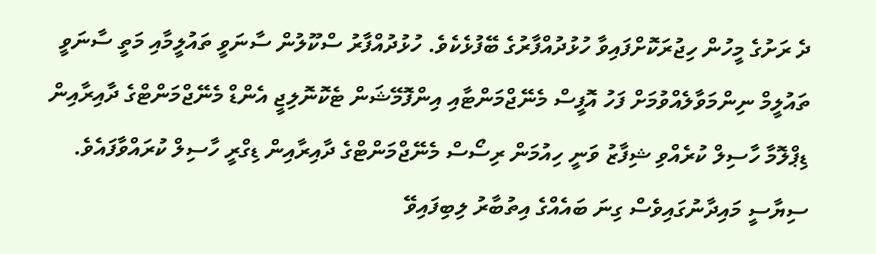ދެ ރަށުގެ މީހުން ހިޖުރަކޮށްފައިވާ ހުޅުދުއްފާރުގެ ބޭފުޅެކެވެ. ހުޅުދުއްފާރު ސްކޫލުން ސާނަވީ ތައުލީމާއި މަތީ ސާނަވީ ތައުލީމް ނިންމަވާލެއްވުމަށް ފަހު އޮފީސް މެނޭޖްމަންޓާއި އިންފޮމޭޝަން ޓެކޮނޮލިޖީ އެންޑް މެނޭޖްމަންޓްގެ ދާއިރާއިން ޑިޕްލޮމާ ހާސިލް ކުރެއްވި ޝިފާޒު ވަނީ ހިއުމަން ރިސޯސް މެނޭޖްމަންޓްގެ ދާއިރާއިން ޑިގްރީ ހާސިލް ކުރައްވާފައެވެ.
ސިޔާސީ މައިދާނުގައިވެސް ގިނަ ބައެއްގެ އިތުބާރު ލިބިފައިވޭ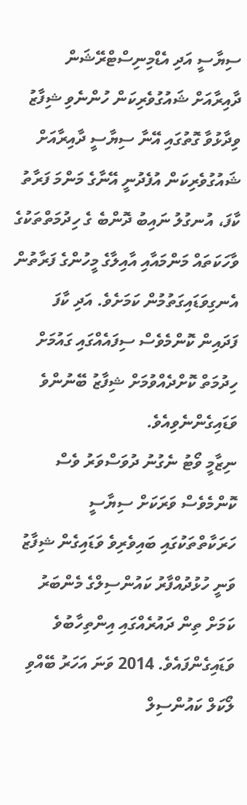ސިޔާސީ އަދި އެޑްމިނިސްޓްރޭޝަން ދާއިރާއަށް ޝައުގުވެރިކަން ހުންނެވި ޝިފާޒު ވިދާޅުވާ ގޮތުގައި އޭނާ ސިޔާސީ ދާއިރާއަށް ޝައުގުވެރިކަން އުފެދުނީ އޭނާގެ މަންމަ ފަރާތު ކާފަ، އުނގުލު ނައިބު ދޮންބެ ގެ ހިދުމަތްތަކުގެ ވާހަކަތައް މަންމައާއި އާއިލާގެ މީހުންގެ ފަރާތުން އެނގިވަޑައިގަތުމުން ކަމަށެވެ. އަދި ކާފަ ފަދައިން ކޮންމެވެސް ސިފައެއްގައި ގައުމަށް ހިދުމަތް ކޮށްދެއްވުމަށް ޝިފާޒު ބޭނުންވެ ވަޑައިގެންނެވިއެވެ.
ނިޒާމީ ވޯޓު ނެގުނު ދުވަސްވަރު ވެސް ކޮންމެވެސް ވަރަކަށް ސިޔާސީ ހަރަކާތްތަކުގައި ބައިވެރިވެ ވަޑައިގެން ޝިފާޒު ވަނީ ހުޅުދުއްފާރު ކައުންސިލްގެ މެންބަރު ކަމަށް ތިން ދައުރެއްގައި އިންތިހާބުވެ ވަޑައިގެންފައެވެ. 2014 ވަނަ އަހަރު ބޭއްވި ލޯކަލް ކައުންސިލް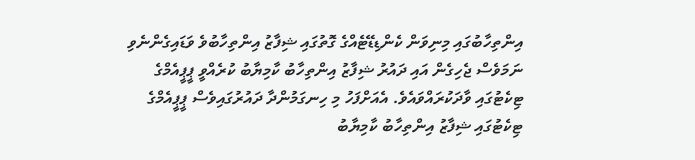އިންތިހާބުގައި މިނިވަން ކެންޑިޑޭޓެއްގެ ގޮތުގައި ޝިފާޒު އިންތިހާބުވެ ވަޑައިގެންނެވި ނަމަވެސް ޖެހިގެން އައި ދައުރު ޝިފާޒު އިންތިހާބު ކާމިޔާބު ކުރެއްވީ ޕީޕީއެމްގެ ޓިކެޓުގައި ވާދަކުރައްވައެވެ. އެއަށްފަހު މި ހިނގަމުންދާ ދައުރުގައިވެސް ޕީޕީއެމްގެ ޓިކެޓުގައި ޝިފާޒު އިންތިހާބު ކާމިޔާބު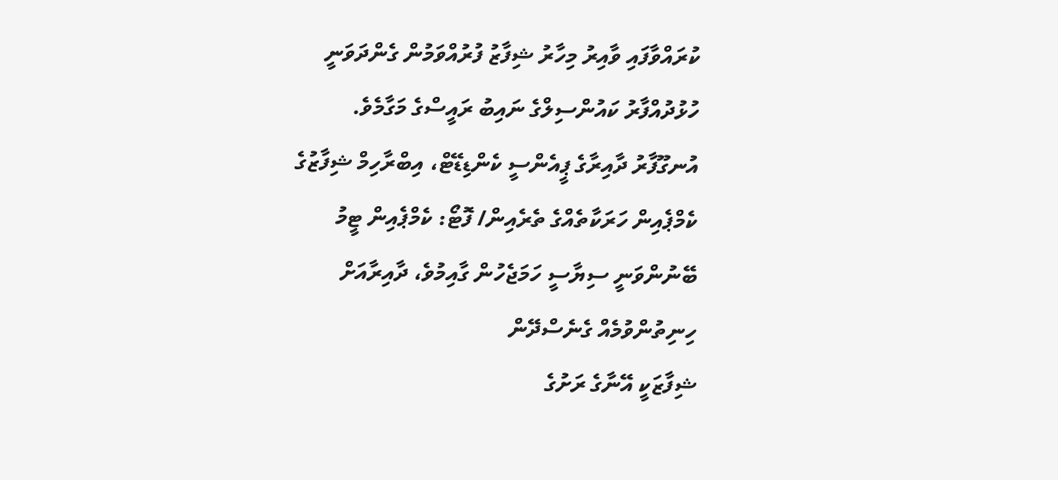ކުރައްވާފައި ވާއިރު މިހާރު ޝިފާޒު ފުރުއްވަމުން ގެންދަވަނީ ހުޅުދުއްފާރު ކައުންސިލްގެ ނައިބު ރައީސްގެ މަގާމެވެ.
އުނގޫފާރު ދާއިރާގެ ޕީއެންސީ ކެންޑިޑޭޓް، އިބްރާހިމް ޝިފާޒުގެ ކެމްޕެއިން ހަރަކާތެއްގެ ތެރެއިން/ ފޮޓޯ: ކެމްޕެއިން ޓީމު
ބޭނުންވަނީ ސިޔާސީ ހަމަޖެހުން ގާއިމުވެ، ދާއިރާއަށް ހިނިތުންވުމެއް ގެނެސްދޭން
ޝިފާޒަކީ އޭނާގެ ރަށުގެ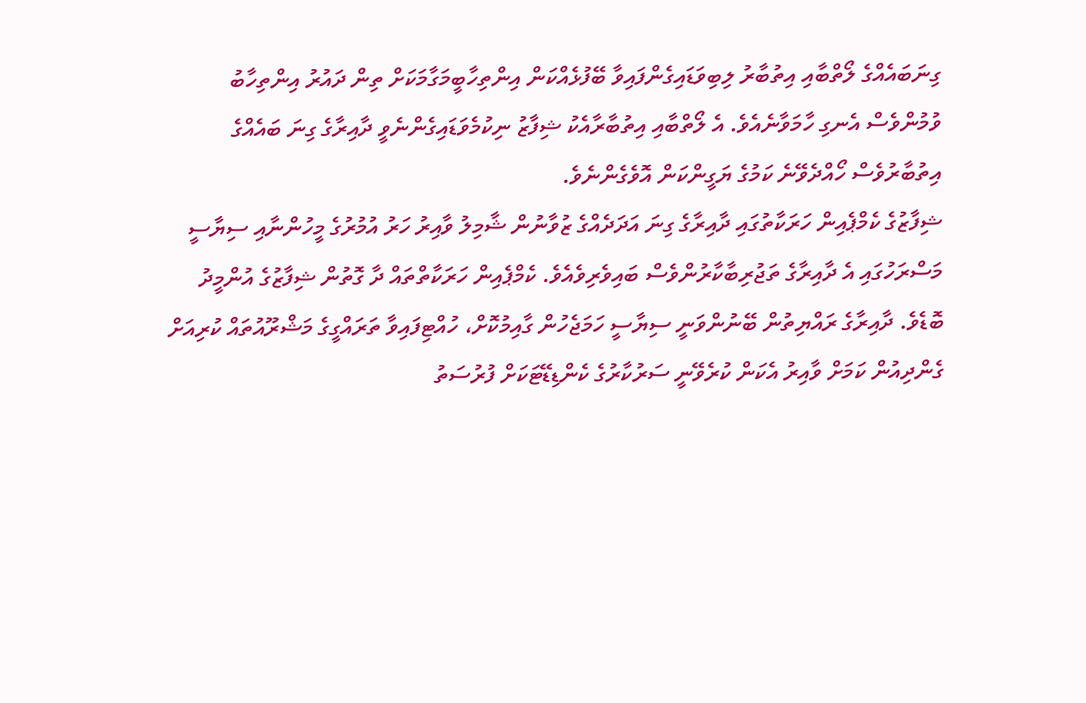ގިނަބައެއްގެ ލޯތްބާއި އިތުބާރު ލިބިވަޑައިގެންފައިވާ ބޭފުޅެއްކަން އިންތިހާބީމަގާމަކަށް ތިން ދައުރު އިންތިހާބު ވުމުންވެސް އެނގި ހާމަވާނެއެވެ. އެ ލޯތްބާއި އިތުބާރާއެކު ޝިފާޒު ނިކުމެވަޑައިގެންނެވީ ދާއިރާގެ ގިނަ ބައެއްގެ އިތުބާރުވެސް ހޯއްދެވޭނެ ކަމުގެ ޔަގީންކަން އޮވެގެންނެވެ.
ޝިފާޒުގެ ކެމްޕެއިން ހަރަކާތުގައި ދާއިރާގެ ގިނަ އަދަދެއްގެ ޒުވާނުން ޝާމިލު ވާއިރު ހަރު އުމުރުގެ މީހުންނާއި ސިޔާސީ މަސްރަހުގައި އެ ދާއިރާގެ ތަޖުރިބާކާރުންވެސް ބައިވެރިވެއެވެ. ކެމްޕެއިން ހަރަކާތްތައް ދާ ގޮތުން ޝިފާޒުގެ އުންމީދު ބޮޑެވެ. ދާއިރާގެ ރައްޔިތުން ބޭނުންވަނީ ސިޔާސީ ހަމަޖެހުން ގާއިމުކޮށް، ހުއްޓިފައިވާ ތަރައްގީގެ މަޝްރޫއުތައް ކުރިއަށް ގެންދިއުން ކަމަށް ވާއިރު އެކަން ކުރެވޭނީ ސަރުކާރުގެ ކެންޑިޑޭޓަކަށް ފުރުސަތު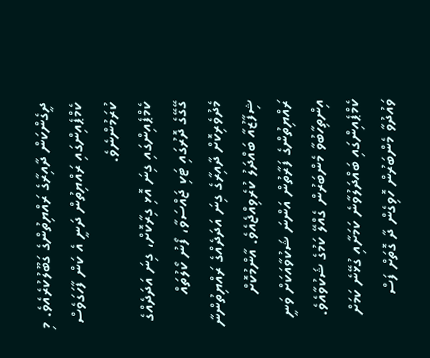ދީގެންކަން ދާއިރާގެ ރައްޔިތުންގެ ގަބޫލުކުރެއެވެ. މި ކެމްޕެއިންގައި ރައްޔިތުން ދަނީ އެ ކަން ފާހަގަވެސް ކުރަމުންނެވެ.
ކެމްޕެއިންގައި ގިނަ އޮޅި ގިރާކޮށް، ގިނަ އަދަދެއްގެ ގޭގޭގެ ދޮރުގައި ޓަކި ޖައްސަވާ، ފޯނު ކޯލުތައް މެދުވެރިކޮށް ދާއިރާގެ ގިނަ އަދަދެއްގެ ރައްޔިތުންނާ ޝިފާޒުއާ ބައްދަލު ކުރެވިއްޖެއެވެ. އާންމުކޮށް ރައްޔިތުންގެ ފަރާތުން އަންނަ ޝަކުވާއަކަށް ވަނީ އިންތިހާބުވާ މެންބަރުން ގެއްލޭ ކަމުގެ ޝަކުވާއެވެ.
ކެމްޕެއިންގައި ބައްދަލުވާނެ ކަމަށާއި ގުޅޭނެ ކަމަށް ވައުދުވާ މެންބަރުން ހޮވިގެން ދާ ގޮތަށް ފަސް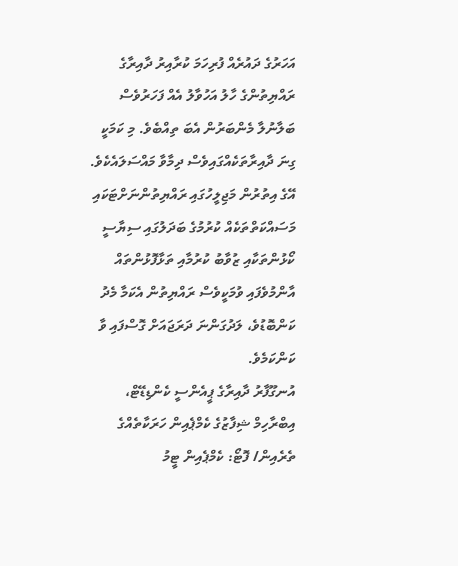އަހަރުގެ ދައުރެއް ފުރިހަމަ ކުރާއިރު ދާއިރާގެ ރައްޔިތުންގެ ހާލު އަހުވާލު އެއް ފަހަރުވެސް ބަލާނުލާ މެންބަރުން އެބަ ތިއްބެވެ. މި ކަމަކީ ގިނަ ދާއިރާތަކެއްގައިވެސް ދިމާވާ މައްސަލައެކެވެ. އޭގެ އިތުރުން މަޖިލީހުގައި ރައްޔިތުންނަށްޓަކައި މަސައްކަތްތަކެއް ކުރުމުގެ ބަދަލުގައި ސިޔާސީ ކޯޅުންތަކާއި ޒުވާބު ކުރުމާއި ތަޅާފޮޅުންތައް އާންމުވެފައި ވުމަކީވެސް ރައްޔިތުން އެކަމާ މެދު ކަންބޮޑުވެ، ލަދުގަންނަ ދަރަޖައަށް ގޮސްފައި ވާ ކަންކަމެވެ.
އުނގޫފާރު ދާއިރާގެ ޕީއެންސީ ކެންޑިޑޭޓް، އިބްރާހިމް ޝިފާޒުގެ ކެމްޕެއިން ހަރަކާތެއްގެ ތެރެއިން/ ފޮޓޯ: ކެމްޕެއިން ޓީމު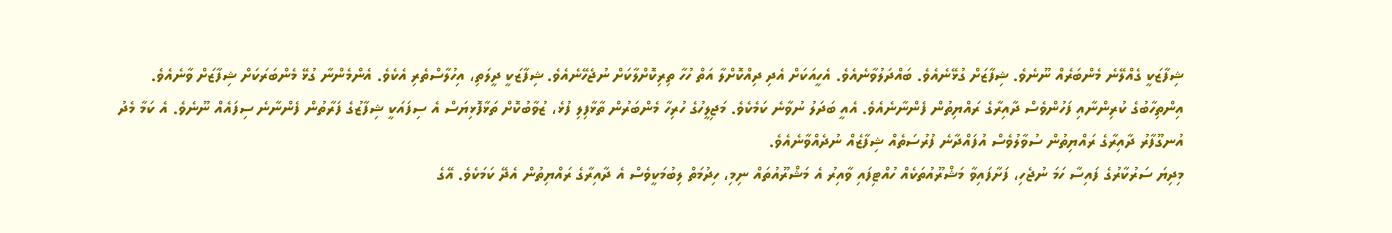ޝިފާޒަކީ ގެއްލޭނެ މެންބަރެއް ނޫނެވެ. ޝިފާޒަށް ގުޅޭނެއެވެ. ބައްދަލުވާނެއެވެ. އެހީއަކަށް އެދި ދިއްކޮށްލާ އަތް ހުހާ ތިރިކޮށްލާކަށް ނުޖެހޭނެއެވެ. ޝިފާޒަކީ ދީލަތި، އިހުލާސްތެރި އެކެވެ. އެންމެންނާ ގުޅޭ މެންބަރަކަށް ޝިފާޒަށް ވާނެއެވެ.
އިންތިހާބުގެ ކުރިންނާއި ފަހުންވެސް ދާއިރާގެ ރައްޔިތުން ފެންނާނެއެވެ. އެއީ ބަދަލު ނުވާނެ ކަމެކެވެ. މަޖިލީހުގެ ހުރިހާ މެންބަރުން ތާޅާފިލި ފުޅެ، ޒުވާބުކޮށް ތަޅާފޮޅިޔަސް އެ ސިފައަކީ ޝިފާޒުގެ ފަރާތުން ފެންނާނެ ސިފައެއް ނޫނެވެ. އެ ކަމާ މެދު އުނގޫފާރު ދާއިރާގެ ރައްޔިތުން ސުވާލުވެސް އުފައްދާނެ ފުރުސަތެއް ޝިފާޒެއް ނުދެއްވާނެއެވެ.
މިދިޔަ ސަރުކާރުގެ ފައިސާ ހަމަ ނުޖެހި، ފަށާފައިވާ މަޝްރޫއުތަކެއް ހުއްޓިފައި ވާއިރު އެ މަޝްރޫއުތައް ނިމި، ހިދުމަތް ލިބުމަކީވެސް އެ ދާއިރާގެ ރައްޔިތުން އެދޭ ކަމަކެވެ. އޭގެ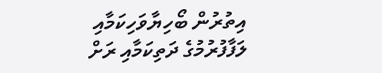އިތުރުން ބޯހިޔާވަހިކަމާއި ލަފާފުރުމުގެ ދަތިކަމާއި ރަށް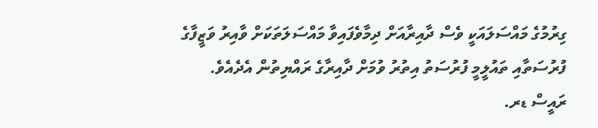ގިރުމުގެ މައްސަލައަކީ ވެސް ދާއިރާއަށް ދިމާވެފައިވާ މައްސަލަތަކަށް ވާއިރު ވަޒީފާގެ ފުރުސަތާއި ތައުލީމީ ފުރުސަތު އިތުރު ވުމަށް ދާއިރާގެ ރައްޔިތުން އެދެއެވެ.
ރައީސް ޑރ.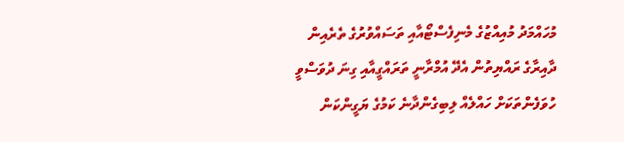މުހައްމަދު މުއިއްޒުގެ މެނިފެސްޓޯއާއި ތަސައްވުރުގެ ތެރެއިން ދާއިރާގެ ރައްޔިތުން އެދޭ އުމްރާނީ ތަރައްގީއާއި ގިނަ ދުވަސްވީ ހުވަފެންތަކަށް ހައްލެއް ލިބިގެންދާނެ ކަމުގެ ޔަގީންކަން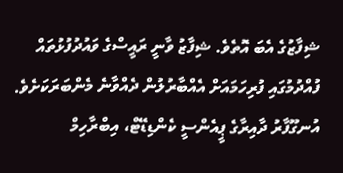ޝިފާޒުގެ އެބަ އޮތެވެ. ޝިފާޒު ވާނީ ރައީސްގެ ވައުދުފުޅުތައް ފުއްދުމުގައި ފުރިހަމައަށް އެއްބާރުލުން ދެއްވާނެ މެންބަރަކަށެވެ.
އުނގޫފާރު ދާއިރާގެ ޕީއެންސީ ކެންޑިޑޭޓް، އިބްރާހިމް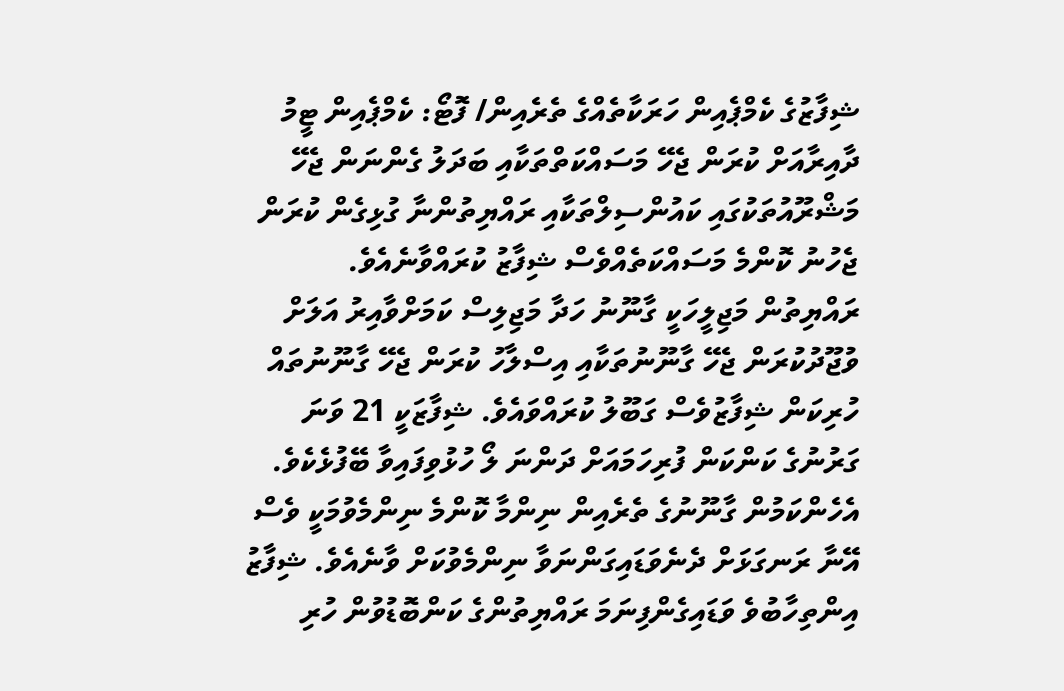ޝިފާޒުގެ ކެމްޕެއިން ހަރަކާތެއްގެ ތެރެއިން/ ފޮޓޯ: ކެމްޕެއިން ޓީމު
ދާއިރާއަށް ކުރަން ޖެހޭ މަސައްކަތްތަކާއި ބަދަލު ގެންނަން ޖެހޭ މަޝްރޫއުތަކުގައި ކައުންސިލްތަކާއި ރައްޔިތުންނާ ގުޅިގެން ކުރަން ޖެހުނު ކޮންމެ މަސައްކަތެއްވެސް ޝިފާޒު ކުރައްވާނެއެވެ.
ރައްޔިތުން މަޖިލީހަކީ ގާނޫނު ހަދާ މަޖިލިސް ކަމަށްވާއިރު އަލަށް ވުޖޫދުކުރަން ޖެހޭ ގާނޫނުތަކާއި އިސްލާހު ކުރަން ޖެހޭ ގާނޫނުތައް ހުރިކަން ޝިފާޒުވެސް ގަބޫލު ކުރައްވައެވެ. ޝިފާޒަކީ 21 ވަނަ ގަރުނުގެ ކަންކަން ފުރިހަމައަށް ދަންނަ ލޯ ހުޅުވިފައިވާ ބޭފުޅެކެވެ.
އެހެންކަމުން ގާނޫނުގެ ތެރެއިން ނިންމާ ކޮންމެ ނިންމެވުމަކީ ވެސް އޭނާ ރަނގަޅަށް ދެނެވަޑައިގަންނަވާ ނިންމެވުކަށް ވާނެއެވެ. ޝިފާޒު އިންތިހާބުވެ ވަޑައިގެންފިނަމަ ރައްޔިތުންގެ ކަންބޮޑުވުން ހުރި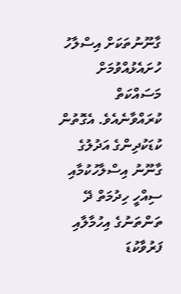ގާނޫނުތަކަށް އިސްލާހު ހުށައެޅުއްވުމަށް މަސައްކަތް ކުރައްވާނެއެވެ. އެގޮތުން ކުޑަކުދިންގެ އަދުލުގެ ގާނޫނު އިސްލާހުކުމާއި ސިއްހީ ހިދުމަތް ދޭ ތަންތަނުގެ އިހުމާލާއި ފަރުވާކުޑަ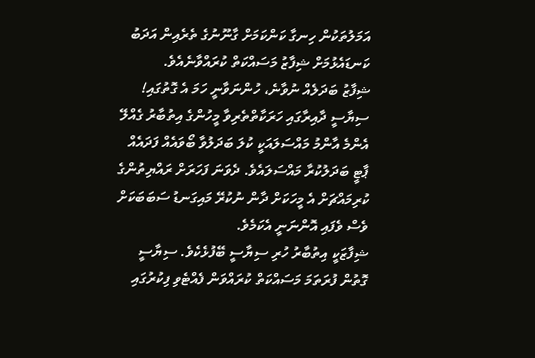އަމަލުތަކުން ހިނގާ ކަންކަމަށް ގާނޫނުގެ ތެރެއިން އަދަބު ކަނޑައެޅުމަށް ޝިފާޒު މަސައްކަތް ކުރައްވާނެއެވެ.
ޝިފާޒު ބަދަލެއް ނުވާނެ، ހުންނަވާނީ ހަމަ އެ ގޮތުގައި!
ސިޔާސީ ދާއިރާގައި ހަރަކާތްތެރިވާ މީހުންގެ އިތުބާރު ގެއްލޭ އެންމެ އާންމު މައްސަލައަކީ ކުލަ ބަދަލުވާ ބޯވައެއް ފަދައެއް ޕާޓީ ބަދަލުކުރާ މައްސަލައެވެ. ދެވަނަ ފަހަރަށް ރައްޔިތުންގެ ކުރިމައްޗަށް އެ މީހަކަށް ދާން ނުކުރޭ މައިގަނޑު ސަބަބަކަށް ވެސް ވެފައި އޮންނަނީ އެކަމެވެ.
ޝިފާޒަކީ އިތުބާރު ހުރި ސިޔާސީ ބޭފުޅެކެވެ. ސިޔާސީ ގޮތުން ފުރަތަމަ މަސައްކަތް ކުރައްވަން ފެއްޓެވި ފިކުރުގައި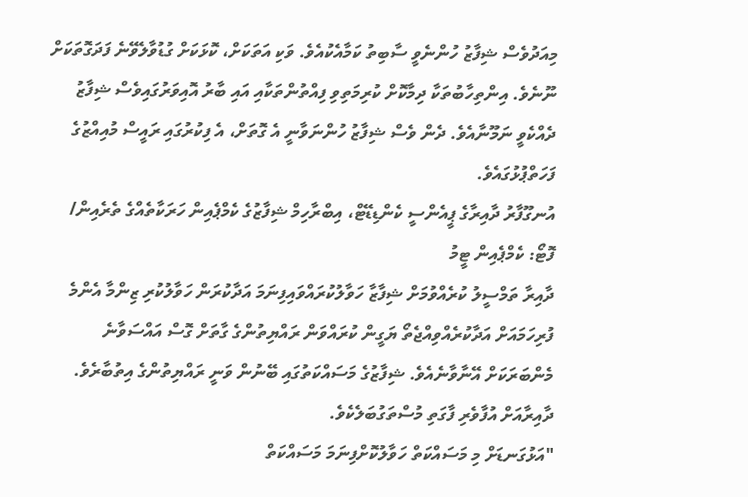މިއަދުވެސް ޝިފާޒު ހުންނެވީ ސާބިތު ކަމާއެކުއެވެ. ވަކި އަތަކަށް، ކޮޅަކަށް ގުޑުވާލެވޭނެ ފަދަގޮތަކަށް ނޫނެވެ. އިންތިހާބުތަކާ ދިމާކޮށް ކުރިމަތިވި ފިއްތުންތަކާއި އައި ބާރު އޮއިވަރުގައިވެސް ޝިފާޒު ދެއްކެވީ ނަމޫނާއެވެ. ދެން ވެސް ޝިފާޒު ހުންނަވާނީ އެ ގޮތަށް، އެ ފިކުރުގައި ރައީސް މުއިއްޒުގެ ފަހަތްޕުޅުގައެވެ.
އުނގޫފާރު ދާއިރާގެ ޕީއެންސީ ކެންޑިޑޭޓް، އިބްރާހިމް ޝިފާޒުގެ ކެމްޕެއިން ހަރަކާތެއްގެ ތެރެއިން/ ފޮޓޯ: ކެމްޕެއިން ޓީމު
ދާއިރާ ތަމްސީލު ކުރެއްވުމަށް ޝިފާޒާ ހަވާލުކުރައްވައިފިނަމަ އަދާކުރަން ހަވާލުކުރި ޒިންމާ އެންމެ ފުރިހަމައަށް އަދާކުރެއްވިއްޖެތޯ ޔަގީން ކުރައްވަން ރައްޔިތުންގެ ގާތަށް ގޮސް އައްސަވާނެ މެންބަރަކަށް އޭނާވާނެއެވެ. ޝިފާޒުގެ މަސައްކަތުގައި ބޭނުން ވަނީ ރައްޔިތުންގެ އިތުބާރެވެ. ދާއިރާއަށް އުފާވެރި ފާގަތި މުސްތަގުބަލެކެވެ.
"އަޅުގަނޑަށް މި މަސައްކަތް ހަވާލުކޮށްފިނަމަ މަސައްކަތް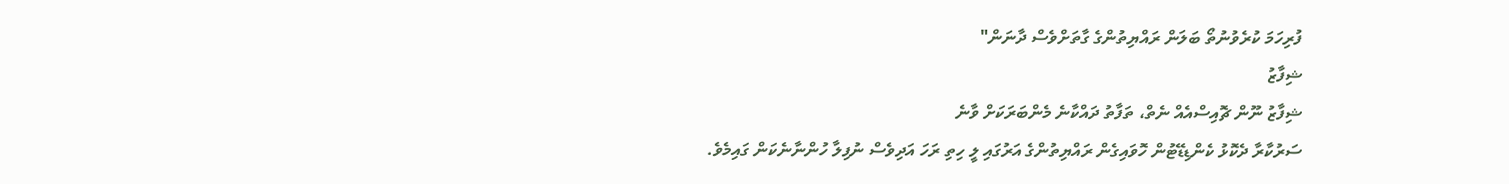ފުރިހަމަ ކުރެވުނުތޯ ބަލަން ރައްޔިތުންގެ ގާތަށްވެސް ދާނަން"
ޝިފާޒު
ޝިފާޒު ނޫން ޗޮއިސްއެއް ނެތް، ތަފާތު ދައްކާނެ މެންބަރަކަށް ވާނެ
ސަރުކާރާ ދެކޮޅު ކެންޑިޑޭޓުން ހޮވައިގެން ރައްޔިތުންގެ އަރުގައި ލީ ހިތި ރަހަ އަދިވެސް ނުފިލާ ހުންނާނެކަން ގައިމެވެ.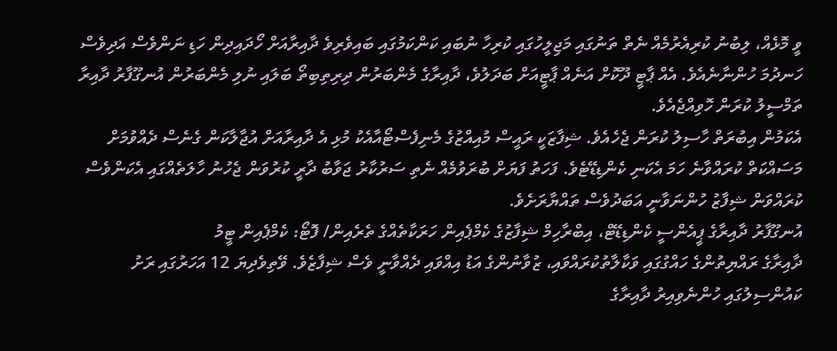ވީ މޮޅެއް، ލިބުނު ކުރިއެރުމެއް ނެތް ތަނުގައި މަޖިލީހުގައި ކުރިހާ ނުބައި ކަންކަމުގައި ބައިވެރިވެ ދާއިރާއަށް ހޯދައިދިން ހަޑި ނަންވެސް އަދިވެސް ހަނދުމަ ހުންނާނެއެވެ. އެއް ޕާޓީ ދޫކޮށް އަނެއް ޕާޓީއަށް ބަދަލުވެ، ދާއިރާގެ މެންބަރުން ދިރިތިބިތޯ ބަލައި ނުލި މެންބަރުން އުނގޫފާރު ދާއިރާ ތަމްސީލު ކުރަން ހޮވިއްޖެއެވެ.
އެކަމުން އިބުރަތް ހާސިލު ކުރަން ޖެހެއެވެ. ޝިފާޒަކީ ރައީސް މުއިއްޒުގެ މެނިފެސްޓޯއާއެކު މުޅި އެ ދާއިރާއަށް އުޖާލާކަން ގެނެސް ދެއްވުމަށް މަސައްކަތް ކުރައްވާނެ ހަމަ އެކަނި ކެންޑިޑޭޓެވެ. ފަހަތު ފަޔަށް ބުރަވުމެއް ނެތި ސަރުކާރު ޖަވާބު ދާރީ ކުރުވަން ޖެހުނު ހާލަތެއްގައި އެކަންވެސް ކުރައްވަން ޝިފާޒު ހުންނަވާނީ އަބަދުވެސް ތައްޔާރަށެވެ.
އުނގޫފާރު ދާއިރާގެ ޕީއެންސީ ކެންޑިޑޭޓް، އިބްރާހިމް ޝިފާޒުގެ ކެމްޕެއިން ހަރަކާތެއްގެ ތެރެއިން/ ފޮޓޯ: ކެމްޕެއިން ޓީމު
ދާއިރާގެ ރައްޔިތުންގެ ހައްގުގައި ވަކާލާތުކުރައްވައި، ޒުވާނުންގެ އަޑު އިއްވައި ދެއްވާނީ ވެސް ޝިފާޒެވެ. ވޭތިވެދިޔަ 12 އަހަރުގައި ރަށު ކައުންސިލުގައި ހުންނެވިއިރު ދާއިރާގެ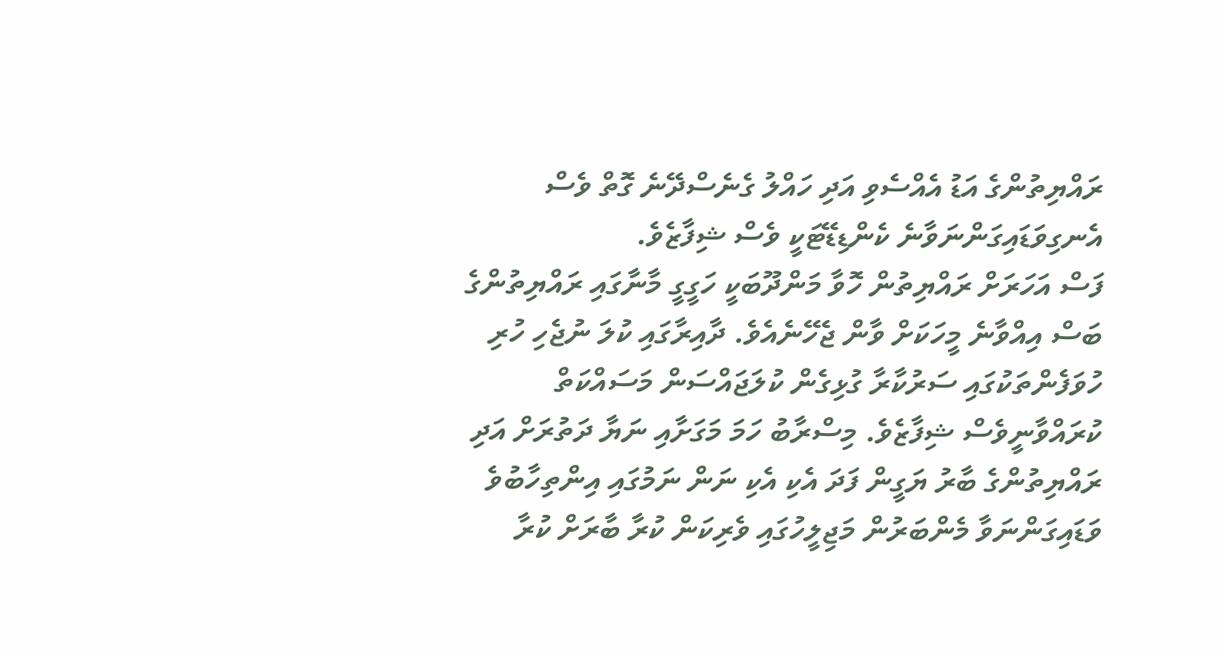ރައްޔިތުންގެ އަޑު އެއްސެވި އަދި ހައްލު ގެނެސްދޭނެ ގޮތް ވެސް އެނގިވަޑައިގަންނަވާނެ ކެންޑިޑޭޓަކީ ވެސް ޝިފާޒެވެ.
ފަސް އަހަރަށް ރައްޔިތުން ހޮވާ މަންދޫބަކީ ހަގީގީ މާނާގައި ރައްޔިތުންގެ ބަސް އިއްވާނެ މީހަކަށް ވާން ޖެހޭނެއެވެ. ދާއިރާގައި ކުލަ ނުޖެހި ހުރި ހުވަފެންތަކުގައި ސަރުކާރާ ގުޅިގެން ކުލަޖައްސަން މަސައްކަތް ކުރައްވާނީވެސް ޝިފާޒެވެ. މިސްރާބު ހަމަ މަގަށާއި ނަޔާ ދަތުރަށް އަދި ރައްޔިތުންގެ ބާރު ޔަގީން ފަދަ އެކި އެކި ނަން ނަމުގައި އިންތިހާބުވެ ވަޑައިގަންނަވާ މެންބަރުން މަޖިލީހުގައި ވެރިކަން ކުރާ ބާރަށް ކުރާ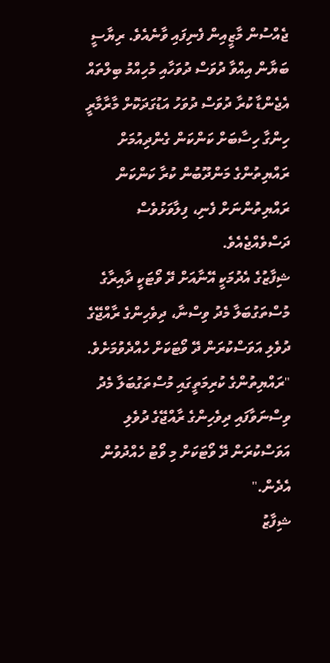ޖެއްސުން މާޒީއިން ފެނިފައި ވާނެއެވެ. ރިޔާސީ ބަޔާން އިއްވާ ދުވަސް ދުވަހާއި މުހިއްމު ބިލްތައް އެޖެންޑާ ކުރާ ދުވަސް ދުވަހު އަޑުގަދަކޮށް މާރާމާރީ ހިންގާ ހިސާބަށް ކަންކަން ގެންދިއުމަށް ރައްޔިތުންގެ މަންދޫބުން ކުރާ ކަންކަން ރައްޔިތުންނަށް ފެނި، ފިލާވަޅުވެސް ދަސްވެއްޖެއެވެ.
ޝިފާޒުގެ އެދުމަކީ އޭނާއަށް ދޭ ވޯޓަކީ ދާއިރާގެ މުސްތަގުބަލާ މެދު ވިސްނާ، ދިވެހިންގެ ރާއްޖޭގެ ދުވެލި އަވަސްކުރަން ދޭ ވޯޓަކަށް ހެއްދެވުމަށެވެ.
"ރައްޔިތުންގެ ކުރިމަތީގައި މުސްތަގުބަލާ މެދު ވިސްނަވާފައި ދިވެހިންގެ ރާއްޖޭގެ ދުވެލި އަވަސްކުރަން ދޭ ވޯޓަކަށް މި ވޯޓު ހެއްދުވުން އެދެން."
ޝިފާޒު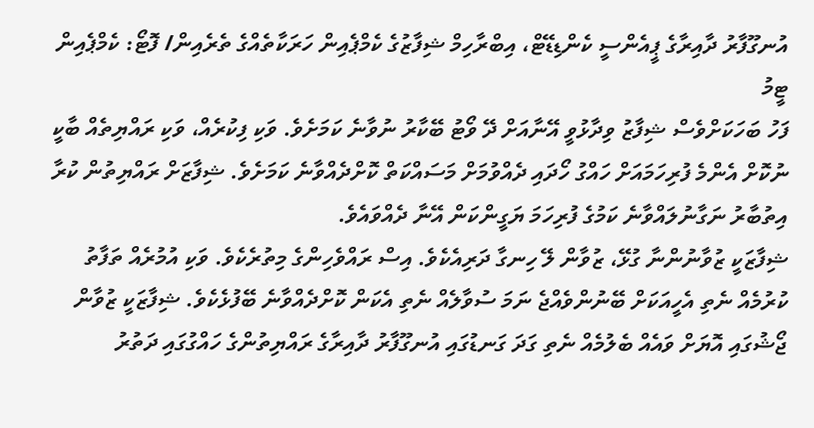އުނގޫފާރު ދާއިރާގެ ޕީއެންސީ ކެންޑިޑޭޓް، އިބްރާހިމް ޝިފާޒުގެ ކެމްޕެއިން ހަރަކާތެއްގެ ތެރެއިން/ ފޮޓޯ: ކެމްޕެއިން ޓީމު
ފަހު ބަހަކަށްވެސް ޝިފާޒު ވިދާޅުވީ އޭނާއަށް ދޭ ވޯޓު ބޭކާރު ނުވާނެ ކަމަށެވެ. ވަކި ފިކުރެއް، ވަކި ރައްޔިތެއް ބާކީ ނުކޮށް އެންމެ ފުރިހަމައަށް ހައްގު ހޯދައި ދެއްވުމަށް މަސައްކަތް ކޮށްދެއްވާނެ ކަމަށެވެ. ޝިފާޒަށް ރައްޔިތުން ކުރާ އިތުބާރު ނަގާނުލައްވާނެ ކަމުގެ ފުރިހަމަ ޔަގީންކަން އޭނާ ދެއްވައެވެ.
ޝިފާޒަކީ ޒުވާނުންނާ ގުޅޭ، ޒުވާން ލޭ ހިނގާ ދަރިއެކެވެ. އިސް ރައްވެހިންގެ މިތުރެކެވެ. ވަކި އުމުރެއް ތަފާތު ކުރުމެއް ނެތި އެހީއަކަށް ބޭނުންވެއްޖެ ނަމަ ސުވާލެއް ނެތި އެކަން ކޮށްދެއްވާނެ ބޭފުޅެކެވެ. ޝިފާޒަކީ ޒުވާން ޖޯޝުގައި އޮޔަށް ވައެއް ބެލުމެއް ނެތި ގަދަ ގަނޑުގައި އުނގޫފާރު ދާއިރާގެ ރައްޔިތުންގެ ހައްގުގައި ދަތުރު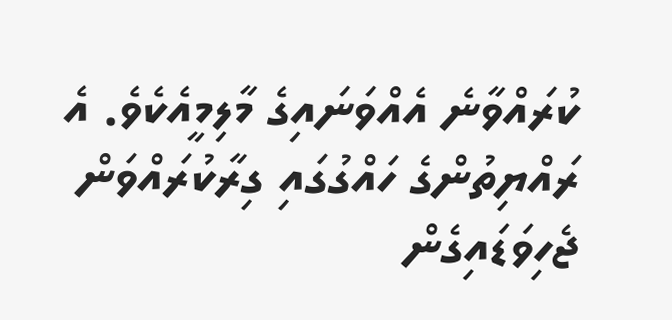ކުރައްވާނެ އެއްވަނައިގެ މާލިމީއެކެވެ. އެ ރައްޔިތުންގެ ހައްގުގައި ގިރާކުރައްވަން ޖެހިވަޑައިގެން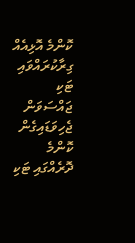ކޮންމެ އޮޅިއެއް ގިރާކުރައްވައި ޓަކި ޖައްސަވަން ޖެހިވަޑައިގެން ކޮންމެ ދޮރެއްގައި ޓަކި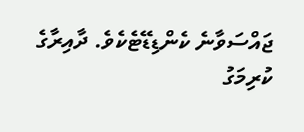ޖައްސަވާނެ ކެންޑިޑޭޓެކެވެ. ދާއިރާގެ ކުރިމަގު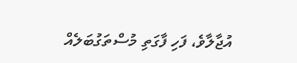އުޖާލާވެ، ފަހި ފާގަތި މުސްތަގުބަލެއް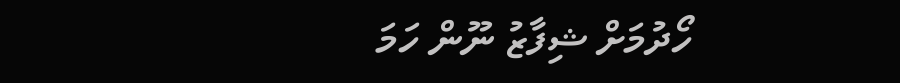ހޯދުމަށް ޝިފާޒު ނޫން ހަމަ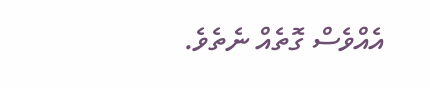އެއްވެސް ގޮތެއް ނެތެވެ.